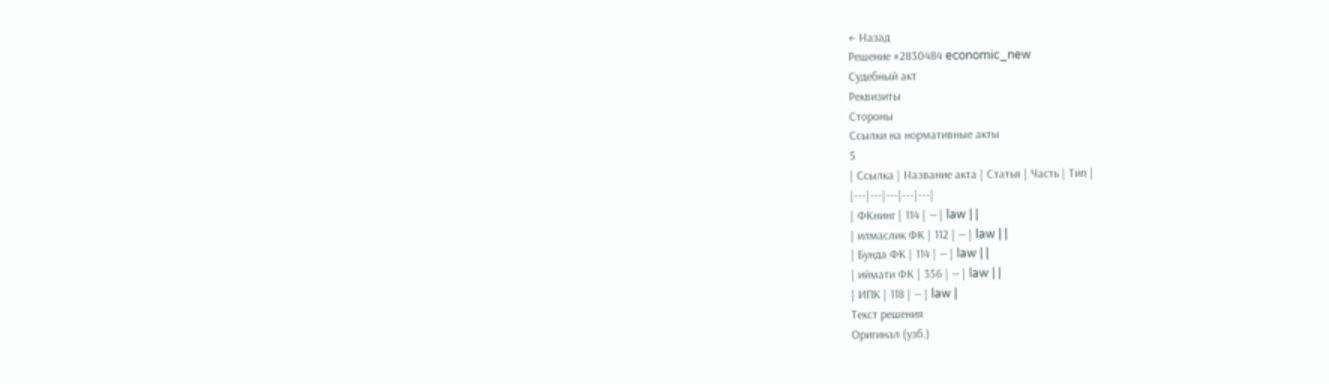← Назад
Решение #2830484 economic_new
Судебный акт
Реквизиты
Стороны
Ссылки на нормативные акты
5
| Ссылка | Название акта | Статья | Часть | Тип |
|---|---|---|---|---|
| ФКнинг | 114 | — | law | |
| илмаслик ФК | 112 | — | law | |
| Бунда ФК | 114 | — | law | |
| иймати ФК | 356 | — | law | |
| ИПК | 118 | — | law |
Текст решения
Оригинал (узб.)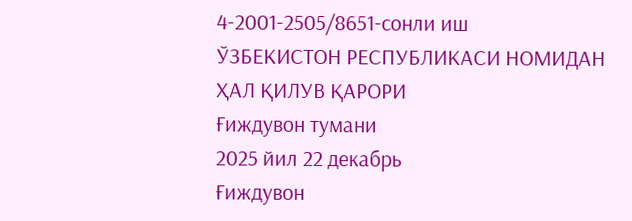4-2001-2505/8651-сонли иш
ЎЗБЕКИСТОН РЕСПУБЛИКАСИ НОМИДАН
ҲАЛ ҚИЛУВ ҚАРОРИ
Ғиждувон тумани
2025 йил 22 декабрь
Ғиждувон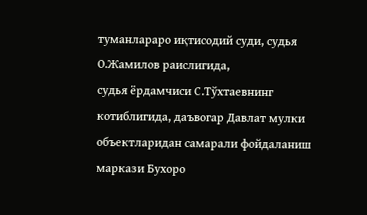туманлараро иқтисодий суди, судья О.Жамилов раислигида,
судья ёрдамчиси С.Тўхтаевнинг котиблигида, даъвогар Давлат мулки
объектларидан самарали фойдаланиш маркази Бухоро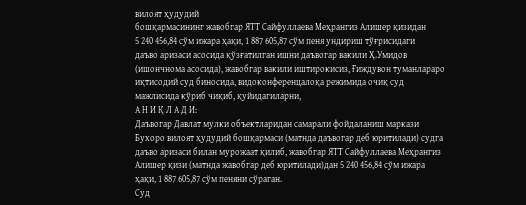вилоят ҳудудий
бошқармасининг жавобгар ЯТТ Сайфуллаева Меҳрангиз Алишер қизидан
5 240 456,84 сўм ижара ҳақи, 1 887 605,87 сўм пеня ундириш тўғрисидаги
даъво аризаси асосида қўзғатилган ишни даъвогар вакили Ҳ.Умидов
(ишончнома асосида), жавобгар вакили иштирокисиз, Ғиждувон туманлараро
иқтисодий суд биносида, видоконференцалоқа режимида очиқ суд
мажлисида кўриб чиқиб, қуйидагиларни,
А Н И Қ Л А Д И:
Даъвогар Давлат мулки объектларидан самарали фойдаланиш маркази
Бухоро вилоят ҳудудий бошқармаси (матнда даъвогар деб юритилади) судга
даъво аризаси билан мурожаат қилиб, жавобгар ЯТТ Сайфуллаева Меҳрангиз
Алишер қизи (матнда жавобгар деб юритилади)дан 5 240 456,84 сўм ижара
ҳақи, 1 887 605,87 сўм пеняни сўраган.
Суд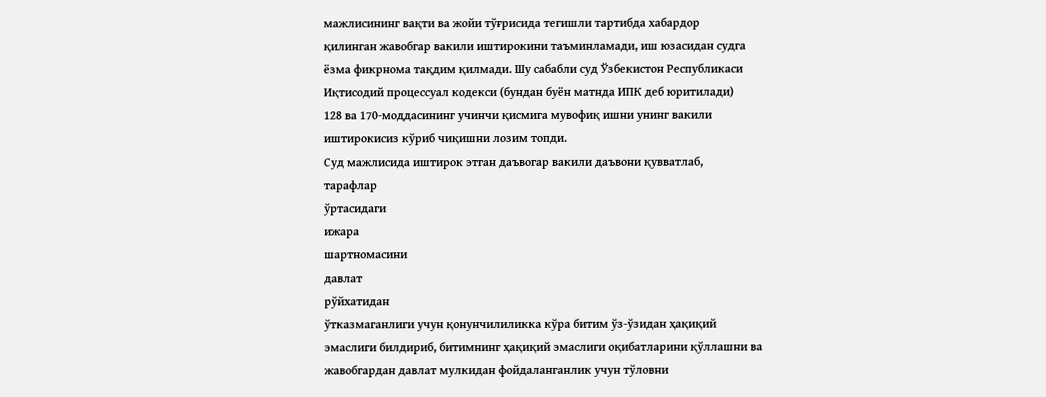мажлисининг вақти ва жойи тўғрисида тегишли тартибда хабардор
қилинган жавобгар вакили иштирокини таъминламади, иш юзасидан судга
ёзма фикрнома тақдим қилмади. Шу сабабли суд Ўзбекистон Республикаси
Иқтисодий процессуал кодекси (бундан буён матнда ИПК деб юритилади)
128 ва 170-моддасининг учинчи қисмига мувофиқ ишни унинг вакили
иштирокисиз кўриб чиқишни лозим топди.
Суд мажлисида иштирок этган даъвогар вакили даъвони қувватлаб,
тарафлар
ўртасидаги
ижара
шартномасини
давлат
рўйхатидан
ўтказмаганлиги учун қонунчилиликка кўра битим ўз-ўзидан ҳақиқий
эмаслиги билдириб, битимнинг ҳақиқий эмаслиги оқибатларини қўллашни ва
жавобгардан давлат мулкидан фойдаланганлик учун тўловни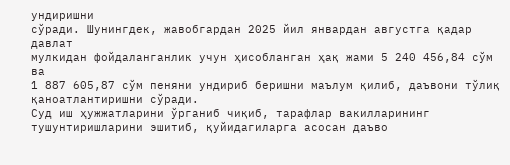ундиришни
сўради. Шунингдек, жавобгардан 2025 йил январдан августга қадар давлат
мулкидан фойдаланганлик учун ҳисобланган ҳақ жами 5 240 456,84 сўм ва
1 887 605,87 сўм пеняни ундириб беришни маълум қилиб, даъвони тўлиқ
қаноатлантиришни сўради.
Суд иш ҳужжатларини ўрганиб чиқиб, тарафлар вакилларининг
тушунтиришларини эшитиб, қуйидагиларга асосан даъво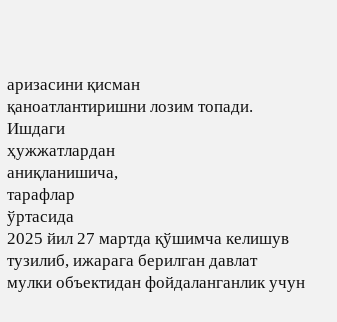аризасини қисман
қаноатлантиришни лозим топади.
Ишдаги
ҳужжатлардан
аниқланишича,
тарафлар
ўртасида
2025 йил 27 мартда қўшимча келишув тузилиб, ижарага берилган давлат
мулки объектидан фойдаланганлик учун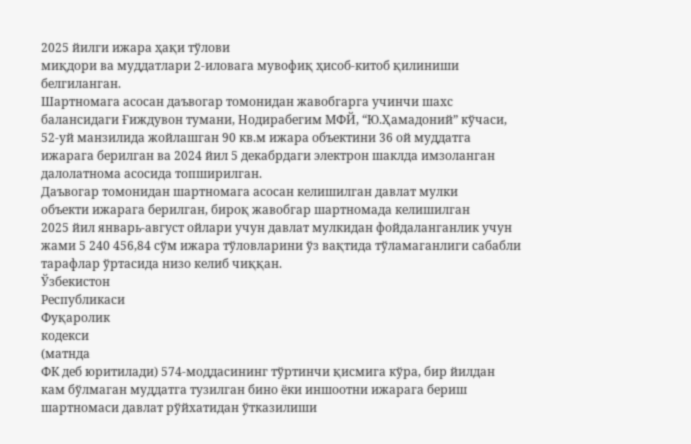2025 йилги ижара ҳақи тўлови
миқдори ва муддатлари 2-иловага мувофиқ ҳисоб-китоб қилиниши
белгиланган.
Шартномага асосан даъвогар томонидан жавобгарга учинчи шахс
балансидаги Ғиждувон тумани, Нодирабегим МФЙ, “Ю.Ҳамадоний” кўчаси,
52-уй манзилида жойлашган 90 кв.м ижара объектини 36 ой муддатга
ижарага берилган ва 2024 йил 5 декабрдаги электрон шаклда имзоланган
далолатнома асосида топширилган.
Даъвогар томонидан шартномага асосан келишилган давлат мулки
объекти ижарага берилган, бироқ жавобгар шартномада келишилган
2025 йил январь-август ойлари учун давлат мулкидан фойдаланганлик учун
жами 5 240 456,84 сўм ижара тўловларини ўз вақтида тўламаганлиги сабабли
тарафлар ўртасида низо келиб чиққан.
Ўзбекистон
Республикаси
Фуқаролик
кодекси
(матнда
ФК деб юритилади) 574-моддасининг тўртинчи қисмига кўра, бир йилдан
кам бўлмаган муддатга тузилган бино ёки иншоотни ижарага бериш
шартномаси давлат рўйхатидан ўтказилиши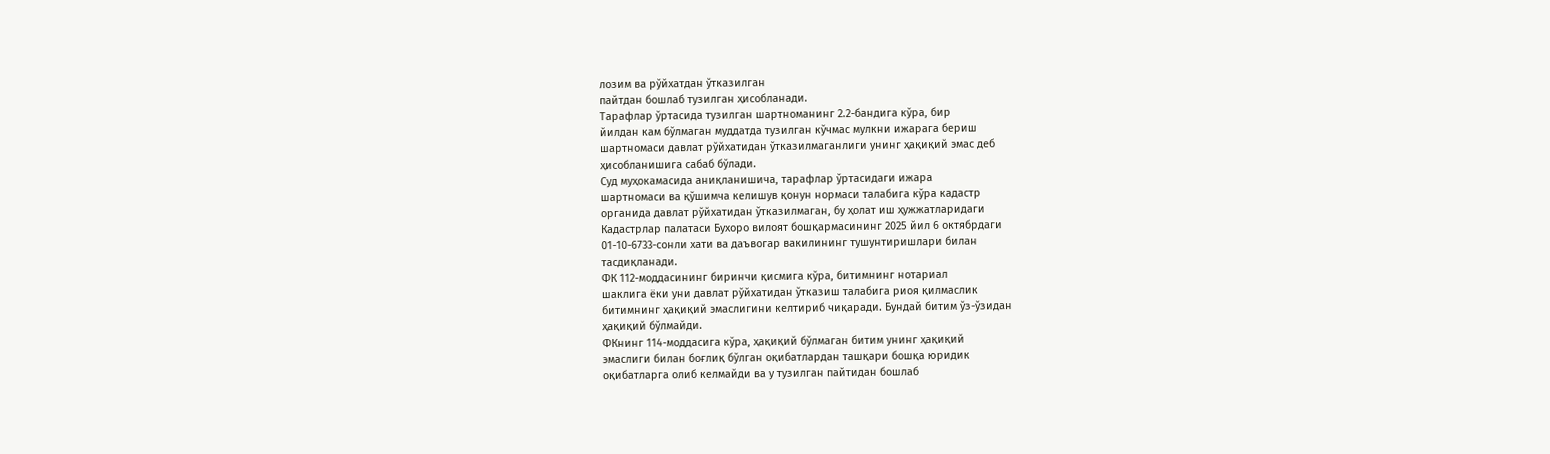лозим ва рўйхатдан ўтказилган
пайтдан бошлаб тузилган ҳисобланади.
Тарафлар ўртасида тузилган шартноманинг 2.2-бандига кўра, бир
йилдан кам бўлмаган муддатда тузилган кўчмас мулкни ижарага бериш
шартномаси давлат рўйхатидан ўтказилмаганлиги унинг ҳақиқий эмас деб
ҳисобланишига сабаб бўлади.
Суд муҳокамасида аниқланишича, тарафлар ўртасидаги ижара
шартномаси ва қўшимча келишув қонун нормаси талабига кўра кадастр
органида давлат рўйхатидан ўтказилмаган, бу ҳолат иш ҳужжатларидаги
Кадастрлар палатаси Бухоро вилоят бошқармасининг 2025 йил 6 октябрдаги
01-10-6733-сонли хати ва даъвогар вакилининг тушунтиришлари билан
тасдиқланади.
ФК 112-моддасининг биринчи қисмига кўра, битимнинг нотариал
шаклига ёки уни давлат рўйхатидан ўтказиш талабига риоя қилмаслик
битимнинг ҳақиқий эмаслигини келтириб чиқаради. Бундай битим ўз-ўзидан
ҳақиқий бўлмайди.
ФКнинг 114-моддасига кўра, ҳақиқий бўлмаган битим унинг ҳақиқий
эмаслиги билан боғлиқ бўлган оқибатлардан ташқари бошқа юридик
оқибатларга олиб келмайди ва у тузилган пайтидан бошлаб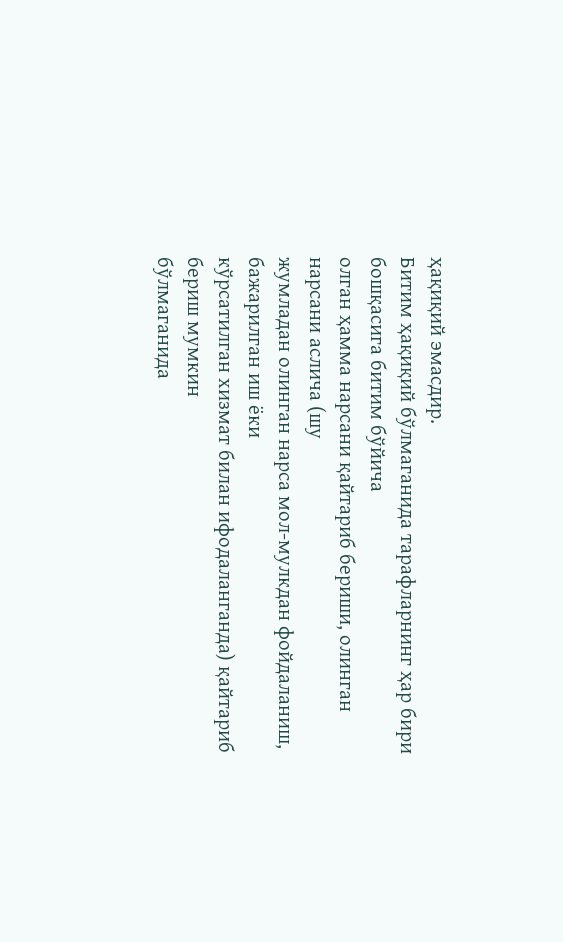ҳақиқий эмасдир.
Битим ҳақиқий бўлмаганида тарафларнинг ҳар бири бошқасига битим бўйича
олган ҳамма нарсани қайтариб бериши, олинган нарсани аслича (шу
жумладан олинган нарса мол-мулкдан фойдаланиш, бажарилган иш ёки
кўрсатилган хизмат билан ифодаланганда) қайтариб бериш мумкин
бўлмаганида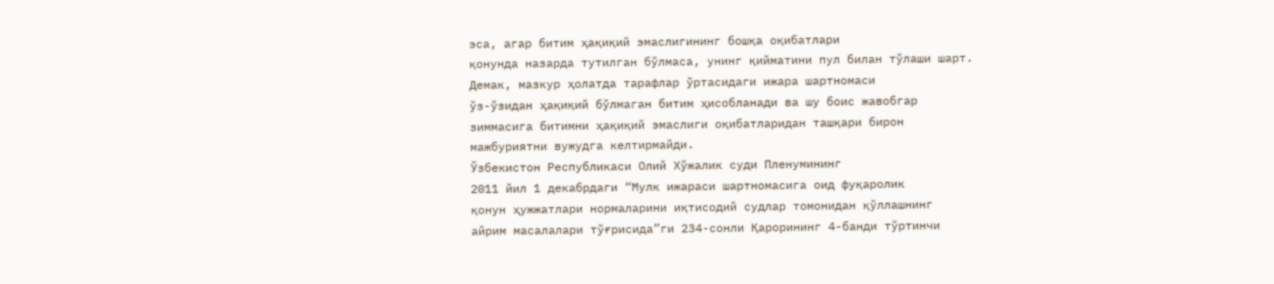эса, агар битим ҳақиқий эмаслигининг бошқа оқибатлари
қонунда назарда тутилган бўлмаса, унинг қийматини пул билан тўлаши шарт.
Демак, мазкур ҳолатда тарафлар ўртасидаги ижара шартномаси
ўз-ўзидан ҳақиқий бўлмаган битим ҳисобланади ва шу боис жавобгар
зиммасига битимни ҳақиқий эмаслиги оқибатларидан ташқари бирон
мажбуриятни вужудга келтирмайди.
Ўзбекистон Республикаси Олий Хўжалик суди Пленумининг
2011 йил 1 декабрдаги “Мулк ижараси шартномасига оид фуқаролик
қонун ҳужжатлари нормаларини иқтисодий судлар томонидан қўллашнинг
айрим масалалари тўғрисида”ги 234-сонли Қарорининг 4-банди тўртинчи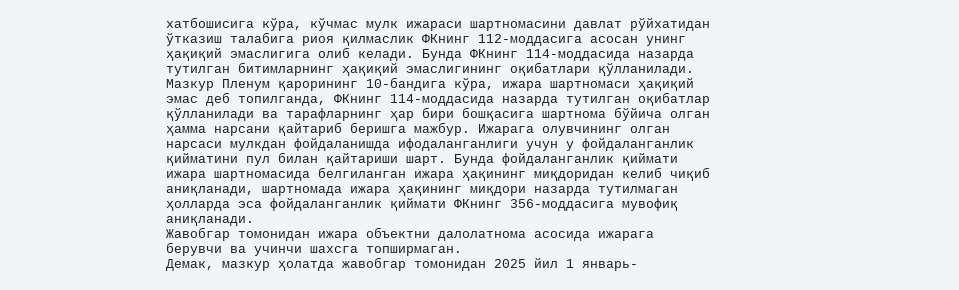хатбошисига кўра, кўчмас мулк ижараси шартномасини давлат рўйхатидан
ўтказиш талабига риоя қилмаслик ФКнинг 112-моддасига асосан унинг
ҳақиқий эмаслигига олиб келади. Бунда ФКнинг 114-моддасида назарда
тутилган битимларнинг ҳақиқий эмаслигининг оқибатлари қўлланилади.
Мазкур Пленум қарорининг 10-бандига кўра, ижара шартномаси ҳақиқий
эмас деб топилганда, ФКнинг 114-моддасида назарда тутилган оқибатлар
қўлланилади ва тарафларнинг ҳар бири бошқасига шартнома бўйича олган
ҳамма нарсани қайтариб беришга мажбур. Ижарага олувчининг олган
нарсаси мулкдан фойдаланишда ифодаланганлиги учун у фойдаланганлик
қийматини пул билан қайтариши шарт. Бунда фойдаланганлик қиймати
ижара шартномасида белгиланган ижара ҳақининг миқдоридан келиб чиқиб
аниқланади, шартномада ижара ҳақининг миқдори назарда тутилмаган
ҳолларда эса фойдаланганлик қиймати ФКнинг 356-моддасига мувофиқ
аниқланади.
Жавобгар томонидан ижара объектни далолатнома асосида ижарага
берувчи ва учинчи шахсга топширмаган.
Демак, мазкур ҳолатда жавобгар томонидан 2025 йил 1 январь-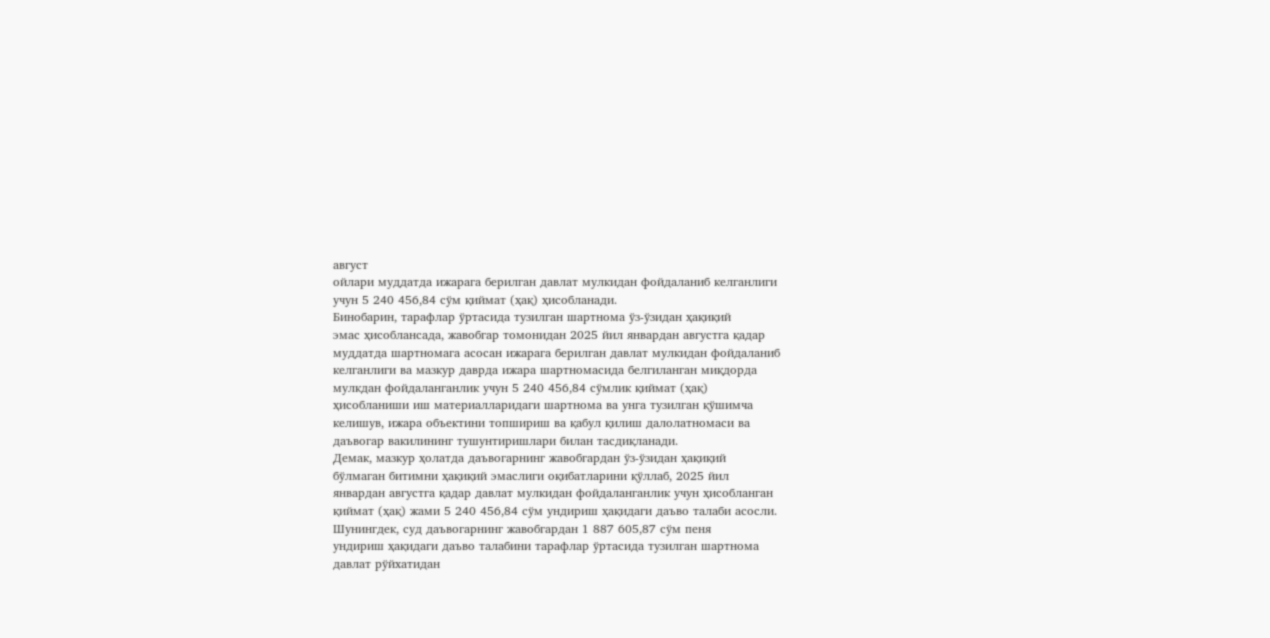август
ойлари муддатда ижарага берилган давлат мулкидан фойдаланиб келганлиги
учун 5 240 456,84 сўм қиймат (ҳақ) ҳисобланади.
Бинобарин, тарафлар ўртасида тузилган шартнома ўз-ўзидан ҳақиқий
эмас ҳисоблансада, жавобгар томонидан 2025 йил январдан августга қадар
муддатда шартномага асосан ижарага берилган давлат мулкидан фойдаланиб
келганлиги ва мазкур даврда ижара шартномасида белгиланган миқдорда
мулкдан фойдаланганлик учун 5 240 456,84 сўмлик қиймат (ҳақ)
ҳисобланиши иш материалларидаги шартнома ва унга тузилган қўшимча
келишув, ижара объектини топшириш ва қабул қилиш далолатномаси ва
даъвогар вакилининг тушунтиришлари билан тасдиқланади.
Демак, мазкур ҳолатда даъвогарнинг жавобгардан ўз-ўзидан ҳақиқий
бўлмаган битимни ҳақиқий эмаслиги оқибатларини қўллаб, 2025 йил
январдан августга қадар давлат мулкидан фойдаланганлик учун ҳисобланган
қиймат (ҳақ) жами 5 240 456,84 сўм ундириш ҳақидаги даъво талаби асосли.
Шунингдек, суд даъвогарнинг жавобгардан 1 887 605,87 сўм пеня
ундириш ҳақидаги даъво талабини тарафлар ўртасида тузилган шартнома
давлат рўйхатидан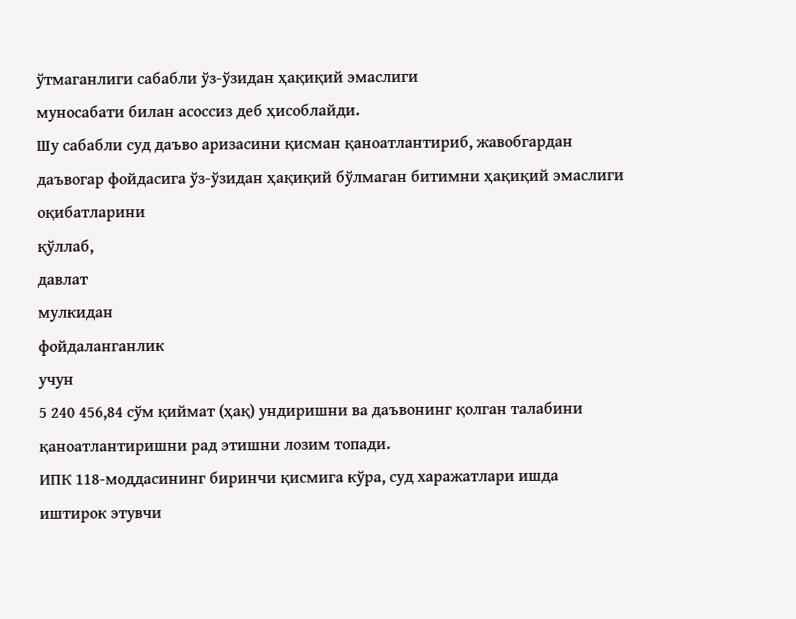ўтмаганлиги сабабли ўз-ўзидан ҳақиқий эмаслиги
муносабати билан асоссиз деб ҳисоблайди.
Шу сабабли суд даъво аризасини қисман қаноатлантириб, жавобгардан
даъвогар фойдасига ўз-ўзидан ҳақиқий бўлмаган битимни ҳақиқий эмаслиги
оқибатларини
қўллаб,
давлат
мулкидан
фойдаланганлик
учун
5 240 456,84 сўм қиймат (ҳақ) ундиришни ва даъвонинг қолган талабини
қаноатлантиришни рад этишни лозим топади.
ИПК 118-моддасининг биринчи қисмига кўра, суд харажатлари ишда
иштирок этувчи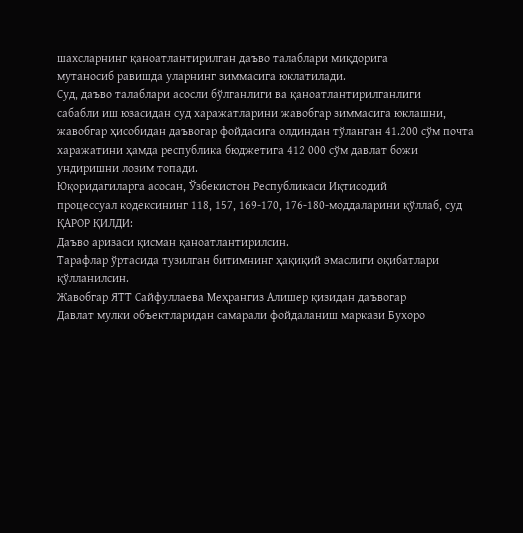шахсларнинг қаноатлантирилган даъво талаблари миқдорига
мутаносиб равишда уларнинг зиммасига юклатилади.
Суд, даъво талаблари асосли бўлганлиги ва қаноатлантирилганлиги
сабабли иш юзасидан суд харажатларини жавобгар зиммасига юклашни,
жавобгар ҳисобидан даъвогар фойдасига олдиндан тўланган 41.200 сўм почта
харажатини ҳамда республика бюджетига 412 000 сўм давлат божи
ундиришни лозим топади.
Юқоридагиларга асосан, Ўзбекистон Республикаси Иқтисодий
процессуал кодексининг 118, 157, 169-170, 176-180-моддаларини қўллаб, суд
ҚАРОР ҚИЛДИ:
Даъво аризаси қисман қаноатлантирилсин.
Тарафлар ўртасида тузилган битимнинг ҳақиқий эмаслиги оқибатлари
қўлланилсин.
Жавобгар ЯТТ Сайфуллаева Меҳрангиз Алишер қизидан даъвогар
Давлат мулки объектларидан самарали фойдаланиш маркази Бухоро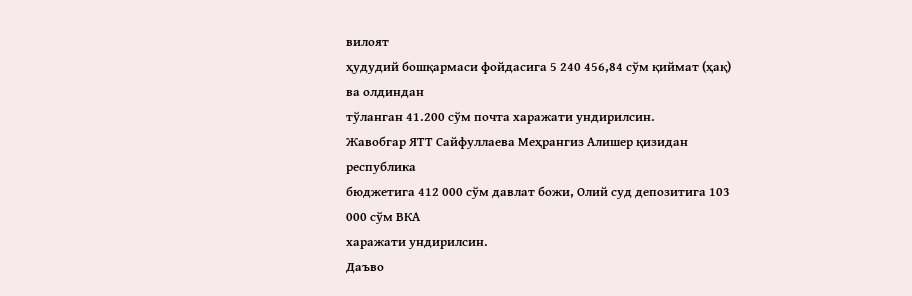вилоят
ҳудудий бошқармаси фойдасига 5 240 456,84 сўм қиймат (ҳақ) ва олдиндан
тўланган 41.200 сўм почта харажати ундирилсин.
Жавобгар ЯТТ Сайфуллаева Меҳрангиз Алишер қизидан республика
бюджетига 412 000 сўм давлат божи, Олий суд депозитига 103 000 сўм ВКА
харажати ундирилсин.
Даъво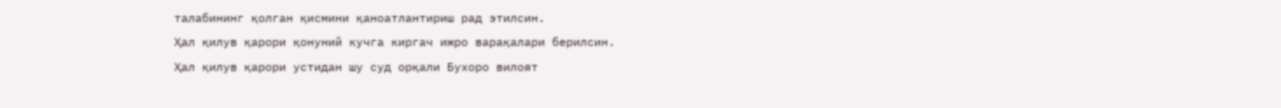талабининг қолган қисмини қаноатлантириш рад этилсин.
Ҳал қилув қарори қонуний кучга киргач ижро варақалари берилсин.
Ҳал қилув қарори устидан шу суд орқали Бухоро вилоят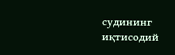судининг
иқтисодий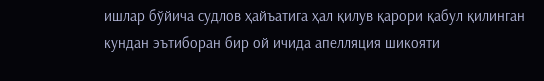ишлар бўйича судлов ҳайъатига ҳал қилув қарори қабул қилинган
кундан эътиборан бир ой ичида апелляция шикояти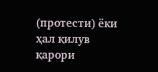(протести) ёки ҳал қилув
қарори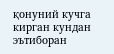қонуний кучга кирган кундан эътиборан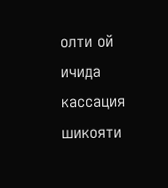олти ой ичида кассация
шикояти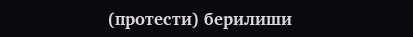(протести) берилиши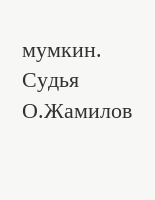мумкин.
Судья
О.Жамилов